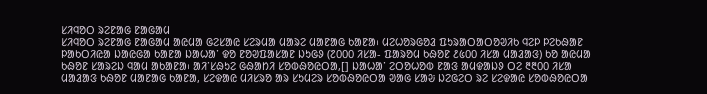ᱥᱤᱧᱚᱛ ᱨᱮᱱᱟᱜ ᱱᱟᱜᱟᱢ
ᱥᱤᱧᱚᱛ ᱨᱮᱱᱟᱜ ᱱᱟᱜᱟᱢ ᱟᱭᱢᱟ ᱜᱮᱥᱟᱭ ᱥᱮᱨᱢᱟ ᱢᱟᱨᱮ ᱢᱟᱱᱟᱜ ᱠᱟᱱᱟ᱾ ᱢᱮᱦᱚᱨᱜᱚᱲ ᱯᱩᱨᱟᱛᱟᱛᱚᱣᱤᱠ ᱧᱮᱞ ᱞᱮᱠᱷᱟᱱ ᱞᱟᱠᱛᱤᱭᱟ ᱡᱟᱭᱜᱟ ᱠᱟᱱᱟ ᱡᱟᱦᱟᱸ ᱫᱚ ᱱᱚᱣᱯᱟᱥᱟᱱ ᱡᱩᱜᱽ (᱗᱐᱐᱐ ᱤᱥᱟ- ᱯᱟᱨᱚᱢ ᱠᱷᱚᱱ ᱒᱕᱐᱐ ᱤᱥᱟ ᱢᱟᱲᱟᱝ) ᱠᱚ ᱟᱭᱢᱟ ᱠᱷᱚᱱ ᱥᱟᱨᱮᱡ ᱧᱟᱢ ᱟᱠᱟᱱᱟ᱾ ᱟᱤᱸᱥᱷᱩᱮ ᱜᱷᱟᱴᱤ ᱥᱚᱵᱷᱚᱭᱛᱟ,[] ᱡᱟᱦᱟᱸ ᱮᱛᱚᱦᱚᱵ ᱱᱟᱝ ᱟᱢᱫᱟᱡᱽ ᱛᱮ ᱓᱓᱐᱐ ᱤᱥᱟ ᱢᱟᱲᱟᱝ ᱠᱷᱚᱱ ᱢᱟᱱᱟᱜ ᱠᱟᱱᱟ, ᱥᱮᱫᱟᱭ ᱢᱤᱥᱨᱚ ᱟᱨ ᱥᱩᱢᱮᱨ ᱥᱚᱵᱷᱚᱭᱛᱟ ᱣᱟᱜ ᱥᱟᱶ ᱡᱮᱜᱮᱛ ᱨᱮ ᱥᱮᱫᱟᱭ ᱥᱚᱵᱷᱚᱭᱛᱟ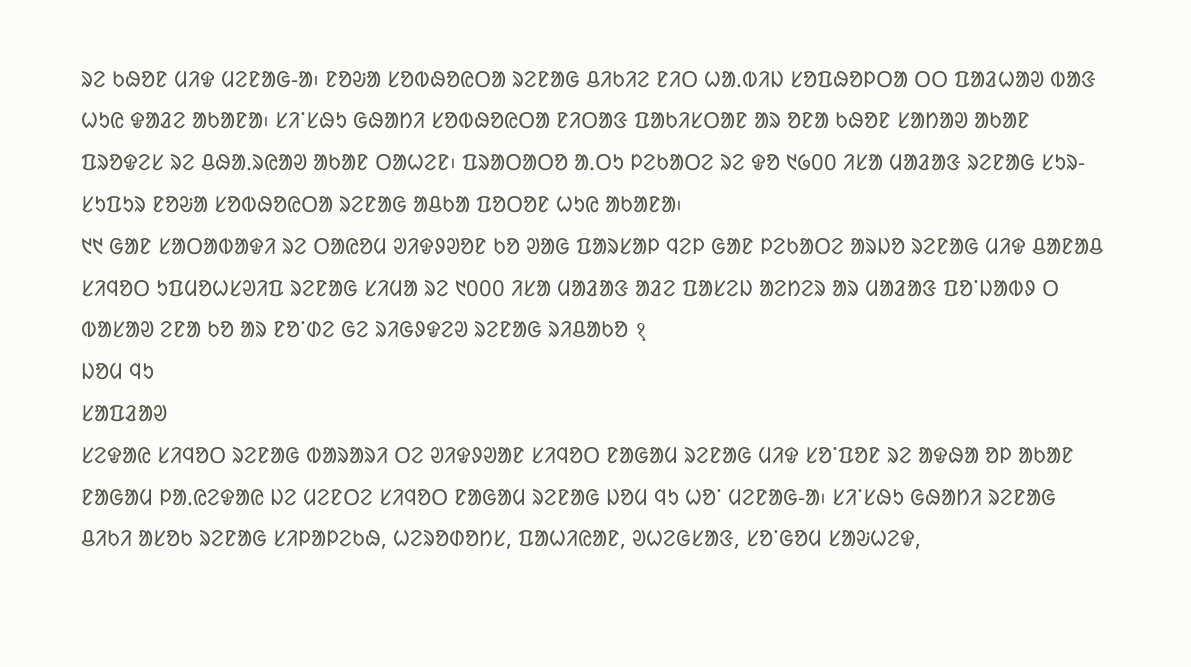ᱨᱮ ᱠᱷᱚᱱ ᱢᱤᱫ ᱢᱮᱱᱟᱜ-ᱟ᱾ ᱱᱚᱶᱟ ᱥᱚᱵᱷᱚᱭᱛᱟ ᱨᱮᱱᱟᱜ ᱪᱤᱠᱤᱮ ᱱᱤᱛ ᱦᱟᱹᱵᱤᱡ ᱥᱚᱯᱷᱚᱞᱛᱟ ᱛᱛ ᱯᱟᱲᱦᱟᱣ ᱵᱟᱝ ᱦᱩᱭ ᱫᱟᱲᱮ ᱟᱠᱟᱱᱟ᱾ ᱥᱤᱸᱥᱷᱩ ᱜᱷᱟᱴᱤ ᱥᱚᱵᱷᱚᱭᱛᱟ ᱱᱤᱛᱟᱝ ᱯᱟᱠᱤᱥᱛᱟᱱ ᱟᱨ ᱚᱱᱟ ᱠᱷᱚᱱ ᱥᱟᱴᱟᱣ ᱟᱠᱟᱱ ᱯᱨᱚᱫᱮᱥ ᱨᱮ ᱪᱷᱟᱹᱨᱭᱟᱣ ᱟᱠᱟᱱ ᱛᱟᱦᱮᱱ᱾ ᱯᱨᱟᱛᱟᱛᱚ ᱟᱹᱛᱩ ᱞᱮᱠᱟᱛᱮ ᱨᱮ ᱫᱚ ᱑᱙᱐᱐ ᱤᱥᱟ ᱢᱟᱲᱟᱝ ᱨᱮᱱᱟᱜ ᱥᱩᱨ-ᱥᱩᱯᱩᱨ ᱱᱚᱶᱟ ᱥᱚᱵᱷᱚᱭᱛᱟ ᱨᱮᱱᱟᱜ ᱟᱪᱠᱟ ᱯᱚᱛᱚᱱ ᱦᱩᱭ ᱟᱠᱟᱱᱟ᱾
᱑᱑ ᱜᱟᱱ ᱥᱟᱛᱟᱵᱟᱫᱤ ᱨᱮ ᱛᱟᱭᱚᱢ ᱣᱤᱫᱽᱣᱚᱱ ᱠᱚ ᱣᱟᱜ ᱯᱟᱨᱥᱟᱞ ᱧᱮᱞ ᱜᱟᱱ ᱞᱮᱠᱟᱛᱮ ᱟᱨᱡᱚ ᱨᱮᱱᱟᱜ ᱢᱤᱫ ᱪᱟᱱᱟᱪ ᱥᱤᱧᱚᱛ ᱩᱯᱢᱚᱦᱥᱣᱤᱯ ᱨᱮᱱᱟᱜ ᱥᱤᱢᱟ ᱨᱮ ᱑᱐᱐᱐ ᱤᱥᱟ ᱢᱟᱲᱟᱝ ᱟᱲᱮ ᱯᱟᱥᱮᱡ ᱟᱮᱴᱮᱨ ᱟᱨ ᱢᱟᱲᱟᱝ ᱯᱚᱸᱡᱟᱵᱽ ᱛ ᱵᱟᱥᱟᱣ ᱮᱱᱟ ᱠᱚ ᱟᱨ ᱱᱚᱸᱰᱮ ᱜᱮ ᱨᱤᱜᱽᱫᱮᱣ ᱨᱮᱱᱟᱜ ᱨᱤᱪᱟᱠᱚ १
ᱡᱚᱢ ᱧᱩ
ᱥᱟᱯᱲᱟᱣ
ᱥᱮᱫᱟᱭ ᱥᱤᱧᱚᱛ ᱨᱮᱱᱟᱜ ᱵᱟᱨᱟᱨᱤ ᱛᱮ ᱣᱤᱫᱽᱣᱟᱱ ᱥᱤᱧᱚᱛ ᱱᱟᱜᱟᱢ ᱨᱮᱱᱟᱜ ᱢᱤᱫ ᱥᱚᱸᱯᱚᱱ ᱨᱮ ᱟᱫᱷᱟ ᱚᱞ ᱟᱠᱟᱱ ᱱᱟᱜᱟᱢ ᱞᱟᱹᱭᱮᱫᱟᱭ ᱡᱮ ᱢᱮᱱᱛᱮ ᱥᱤᱧᱚᱛ ᱱᱟᱜᱟᱢ ᱨᱮᱱᱟᱜ ᱡᱚᱢ ᱧᱩ ᱦᱚᱸ ᱢᱮᱱᱟᱜ-ᱟ᱾ ᱥᱤᱸᱥᱷᱩ ᱜᱷᱟᱴᱤ ᱨᱮᱱᱟᱜ ᱪᱤᱠᱤ ᱟᱥᱚᱠ ᱨᱮᱱᱟᱜ ᱥᱤᱞᱟᱞᱮᱠᱷ, ᱦᱮᱨᱚᱰᱚᱴᱥ, ᱯᱟᱦᱤᱭᱟᱱ, ᱣᱦᱮᱜᱥᱟᱝ, ᱥᱚᱸᱜᱚᱢ ᱥᱟᱶᱦᱮᱫ,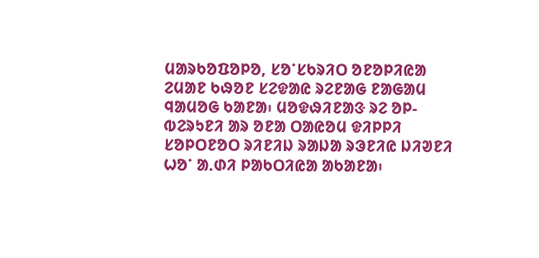ᱢᱟᱨᱠᱚᱯᱚᱞᱚ, ᱥᱚᱸᱥᱠᱨᱤᱛ ᱚᱱᱚᱞᱤᱭᱟ ᱮᱢᱟᱱ ᱠᱷᱚᱱ ᱥᱮᱫᱟᱭ ᱨᱮᱱᱟᱜ ᱱᱟᱜᱟᱢ ᱧᱟᱢᱚᱜ ᱠᱟᱱᱟ᱾ ᱢᱚᱫᱷᱤᱱᱟᱝ ᱨᱮ ᱚᱞ-ᱵᱮᱨᱩᱱᱤ ᱟᱨ ᱚᱱᱟ ᱛᱟᱭᱚᱢ ᱫᱤᱞᱞᱤ ᱥᱚᱞᱛᱱᱚᱛ ᱨᱤᱱᱤᱡ ᱨᱟᱡᱟ ᱨᱳᱱᱤᱭ ᱡᱤᱣᱱᱤ ᱦᱚᱸ ᱟᱹᱰᱤ ᱞᱟᱠᱛᱤᱭᱟ ᱟᱠᱟᱱᱟ᱾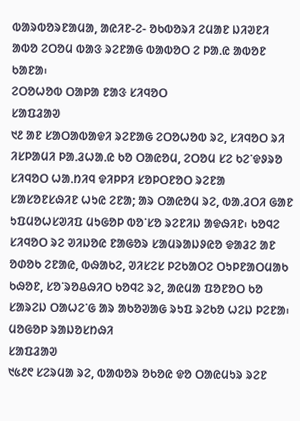ᱵᱟᱨᱵᱚᱨᱱᱟᱢᱟ, ᱟᱭᱤᱱ-ᱮ- ᱚᱠᱵᱚᱨᱤ ᱮᱢᱟᱱ ᱡᱤᱣᱱᱤ ᱟᱵᱚ ᱮᱛᱚᱢ ᱵᱟᱝ ᱨᱮᱱᱟᱜ ᱵᱟᱵᱚᱛ ᱮ ᱞᱟᱹᱭ ᱟᱵᱚᱱ ᱠᱟᱱᱟ᱾
ᱮᱛᱚᱦᱚᱵ ᱛᱟᱞᱟ ᱱᱟᱝ ᱥᱤᱧᱚᱛ
ᱥᱟᱯᱲᱟᱣ
᱑᱒ ᱟᱱ ᱥᱟᱛᱟᱵᱟᱫᱤ ᱨᱮᱱᱟᱜ ᱮᱛᱚᱦᱚᱵ ᱨᱮ, ᱥᱤᱧᱚᱛ ᱨᱤ ᱤᱥᱞᱟᱢᱤ ᱞᱟᱹᱲᱦᱟᱹᱭ ᱠᱚ ᱛᱟᱭᱚᱢ, ᱮᱛᱚᱢ ᱥᱮ ᱠᱮᱸᱫᱽᱨᱚ ᱥᱤᱧᱚᱛ ᱦᱟᱹᱴᱤᱧ ᱫᱤᱞᱞᱤ ᱥᱚᱞᱛᱱᱚᱛ ᱨᱮᱱᱟ ᱥᱟᱥᱚᱱᱥᱷᱤᱱ ᱦᱩᱭ ᱮᱱᱟ; ᱟᱨ ᱛᱟᱭᱚᱢ ᱨᱮ, ᱵᱟᱹᱲᱛᱤ ᱜᱟᱱ ᱩᱯᱢᱚᱦᱥᱣᱤᱯ ᱢᱩᱜᱚᱞ ᱵᱚᱸᱥᱚ ᱨᱮᱱᱤᱡ ᱟᱫᱷᱤᱱ᱾ ᱠᱚᱧᱮ ᱥᱤᱧᱚᱛ ᱨᱮ ᱣᱤᱡᱚᱭ ᱱᱟᱜᱚᱨ ᱥᱟᱢᱨᱟᱡᱽᱭᱚ ᱫᱟᱲᱮ ᱟᱱ ᱚᱰᱚᱠ ᱮᱱᱟᱭ, ᱵᱷᱟᱠᱮ, ᱣᱤᱥᱮᱥ ᱞᱮᱠᱟᱛᱮ ᱛᱩᱞᱱᱟᱛᱢᱟᱠ ᱠᱷᱚᱱ, ᱥᱚᱸᱨᱚᱪᱷᱤᱛ ᱠᱚᱧᱮ ᱨᱮ, ᱟᱭᱢᱟ ᱯᱚᱱᱚᱛ ᱠᱚ ᱥᱟᱨᱮᱡ ᱛᱟᱦᱮᱸᱜ ᱟᱨ ᱟᱠᱚᱣᱟᱜ ᱨᱩᱯ ᱨᱮᱠᱚ ᱦᱮᱡ ᱞᱮᱱᱟ᱾
ᱢᱚᱜᱚᱞ ᱨᱟᱡᱚᱥᱴᱷᱤ
ᱥᱟᱯᱲᱟᱣ
᱑᱕᱒᱖ ᱥᱮᱨᱢᱟ ᱨᱮ, ᱵᱟᱵᱚᱨ ᱚᱠᱚᱭ ᱫᱚ ᱛᱟᱭᱢᱩᱨ ᱨᱮᱱ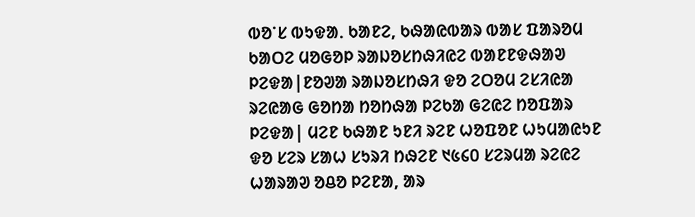ᱵᱚᱸᱥ ᱵᱩᱫᱟᱹ ᱠᱟᱱᱮ, ᱠᱷᱟᱭᱵᱟᱨ ᱵᱟᱥ ᱯᱟᱨᱚᱢ ᱠᱟᱛᱮ ᱢᱚᱜᱚᱞ ᱨᱟᱡᱚᱥᱴᱷᱤᱭᱮ ᱵᱟᱱᱱᱫᱷᱟᱣ ᱞᱮᱫᱟ|ᱱᱚᱣᱟ ᱨᱟᱡᱚᱥᱴᱷᱤ ᱫᱚ ᱮᱛᱚᱢ ᱮᱥᱤᱭᱟ ᱨᱮᱭᱟᱜ ᱜᱚᱴᱟ ᱴᱚᱴᱷᱟ ᱞᱮᱠᱟ ᱜᱮᱭᱮ ᱴᱚᱯᱟᱨ ᱞᱮᱫᱟ| ᱢᱮᱱ ᱠᱷᱟᱱ ᱩᱱᱤ ᱨᱮᱱ ᱦᱚᱯᱚᱱ ᱦᱩᱢᱟᱭᱩᱱ ᱫᱚ ᱥᱮᱨ ᱥᱟᱦ ᱥᱩᱨᱤ ᱴᱷᱮᱱ ᱑᱕᱔᱐ ᱥᱮᱨᱢᱟ ᱨᱮᱭᱮ ᱦᱟᱨᱟᱣ ᱚᱪᱚ ᱞᱮᱱᱟ, ᱟᱨ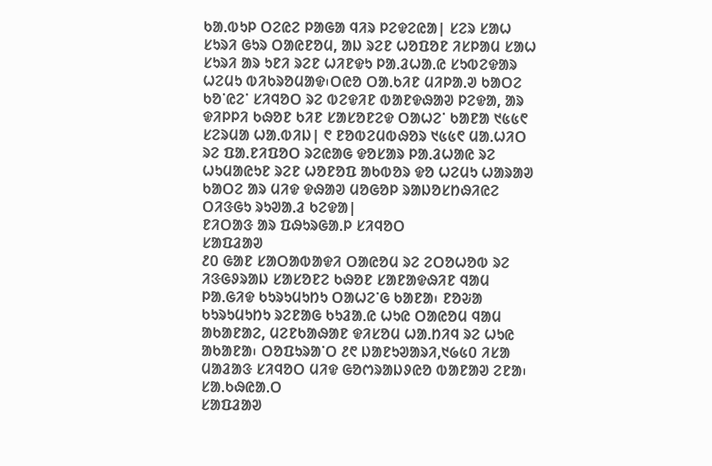ᱠᱟᱹᱵᱩᱞ ᱛᱮᱭᱮ ᱞᱟᱜᱟ ᱧᱤᱨ ᱞᱮᱫᱮᱭᱟ| ᱥᱮᱨ ᱥᱟᱦ ᱥᱩᱨᱤ ᱜᱩᱨ ᱛᱟᱭᱱᱚᱢ, ᱟᱡ ᱨᱮᱱ ᱦᱚᱯᱚᱱ ᱤᱥᱞᱟᱢ ᱥᱟᱦ ᱥᱩᱨᱤ ᱟᱨ ᱩᱱᱤ ᱨᱮᱱ ᱦᱤᱱᱫᱩ ᱞᱟᱹᱲᱦᱟᱹᱭ ᱥᱩᱵᱮᱫᱟᱨ ᱦᱮᱢᱩ ᱵᱤᱠᱨᱚᱢᱟᱫ᱾ᱛᱭᱚ ᱛᱟᱹᱠᱤᱱ ᱢᱤᱞᱟᱹᱣ ᱠᱟᱛᱮ ᱠᱚᱸᱭᱮᱸ ᱥᱤᱧᱚᱛ ᱨᱮ ᱵᱮᱫᱤᱱ ᱵᱟᱱᱫᱷᱟᱣ ᱞᱮᱫᱟ, ᱟᱨ ᱫᱤᱞᱞᱤ ᱠᱷᱚᱱ ᱠᱤᱱ ᱥᱟᱥᱚᱱᱮᱫ ᱛᱟᱦᱮᱸ ᱠᱟᱱᱟ ᱑᱕᱕᱖ ᱥᱮᱨᱢᱟ ᱦᱟᱹᱵᱤᱡ| ᱖ ᱱᱚᱵᱮᱢᱵᱷᱚᱨ ᱑᱕᱕᱖ ᱢᱟᱹᱦᱤᱛ ᱨᱮ ᱯᱟᱹᱱᱤᱯᱚᱛ ᱨᱮᱭᱟᱜ ᱫᱚᱥᱟᱨ ᱞᱟᱹᱲᱦᱟᱭ ᱨᱮ ᱦᱩᱢᱟᱭᱩᱱ ᱨᱮᱱ ᱦᱚᱱᱚᱯ ᱟᱠᱵᱚᱨ ᱫᱚ ᱦᱮᱢᱩ ᱦᱟᱨᱟᱣ ᱠᱟᱛᱮ ᱟᱨ ᱢᱤᱫ ᱫᱷᱟᱣ ᱢᱚᱜᱚᱞ ᱨᱟᱡᱚᱥᱴᱷᱤᱭᱮ ᱛᱤᱝᱜᱩ ᱨᱩᱣᱟᱹᱲ ᱠᱮᱫᱟ|
ᱱᱤᱛᱟᱝ ᱟᱨ ᱯᱷᱩᱨᱜᱟᱹᱞ ᱥᱤᱧᱚᱛ
ᱥᱟᱯᱲᱟᱣ
᱒᱐ ᱜᱟᱱ ᱥᱟᱛᱟᱵᱟᱫᱤ ᱛᱟᱭᱚᱢ ᱨᱮ ᱮᱛᱚᱦᱚᱵ ᱨᱮ ᱤᱝᱜᱽᱨᱟᱡ ᱥᱟᱥᱚᱱᱮ ᱠᱷᱚᱱ ᱥᱟᱱᱟᱫᱷᱤᱱ ᱧᱟᱢ ᱞᱟᱹᱜᱤᱫ ᱠᱩᱨᱩᱢᱩᱴᱩ ᱛᱟᱦᱮᱸᱜ ᱠᱟᱱᱟ᱾ ᱱᱚᱶᱟ ᱠᱩᱨᱩᱢᱩᱴᱩ ᱨᱮᱱᱟᱜ ᱠᱩᱲᱟᱹᱭ ᱦᱩᱭ ᱛᱟᱭᱚᱢ ᱧᱟᱢ ᱟᱠᱟᱱᱟᱮ, ᱢᱮᱱᱠᱟᱷᱟᱱ ᱫᱤᱥᱚᱢ ᱦᱟᱹᱴᱤᱧ ᱨᱮ ᱦᱩᱭ ᱟᱠᱟᱱᱟ᱾ ᱛᱚᱯᱩᱨᱟᱸᱛ ᱒᱖ ᱡᱟᱱᱩᱣᱟᱨᱤ,᱑᱙᱕᱐ ᱤᱥᱟ ᱢᱟᱲᱟᱝ ᱥᱤᱧᱚᱛ ᱢᱤᱫ ᱜᱚᱬᱨᱟᱡᱽᱭᱚ ᱵᱟᱱᱟᱣ ᱮᱱᱟ᱾
ᱥᱟᱹᱠᱷᱭᱟᱹᱛ
ᱥᱟᱯᱲᱟᱣ